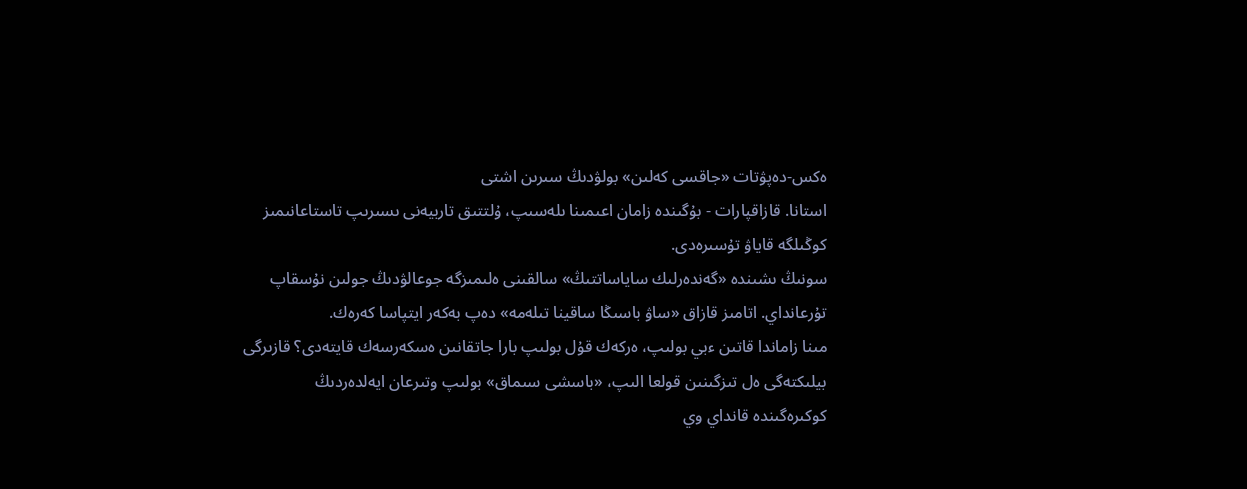ەكس-دەپۋتات «جاقسى كەلىن» بولۋدىڭ سىرىن اشتى
استانا. قازاقپارات - بۇگىندە زامان اعىمىنا ىلەسىپ، ۇلتتىق تاربيەنى ىسىرىپ تاستاعانىمىز كوڭىلگە قاياۋ تۇسىرەدى.
سونىڭ ىشىندە «گەندەرلىك ساياساتتىڭ» سالقىنى ەلىمىزگە جوعالۋدىڭ جولىن نۇسقاپ تۇرعانداي. اتامىز قازاق «ساۋ باسىڭا ساقينا تىلەمە» دەپ بەكەر ايتپاسا كەرەك.
مىنا زاماندا قاتىن ءبي بولىپ، ەركەك قۇل بولىپ بارا جاتقانىن ەسكەرسەك قايتەدى؟ قازىرگى بيلىكتەگى ەل تىزگىنىن قولعا الىپ، «باسشى سىماق» بولىپ وتىرعان ايەلدەردىڭ كوكىرەگىندە قانداي وي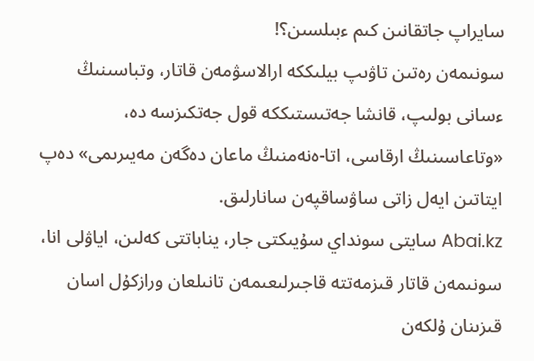سايراپ جاتقانىن كىم ءبىلسىن؟!
سونىمەن رەتىن تاۋىپ بيلىككە ارالاسۋمەن قاتار، وتباسىنىڭ ءسانى بولىپ، قانشا جەتىستىككە قول جەتكىزسە دە، «وتاعاسىنىڭ ارقاسى، اتا-ەنەمنىڭ ماعان دەگەن مەيىرىمى» دەپ ايتاتىن ايەل زاتى ساۋساقپەن سانارلىق.
Abai.kz سايتى سونداي سۇيىكتى جار، يناباتتى كەلىن، اياۋلى انا، سونىمەن قاتار قىزمەتتە قاجىرلىعىمەن تانىلعان ورازكۇل اسان قىزىنان ۇلكەن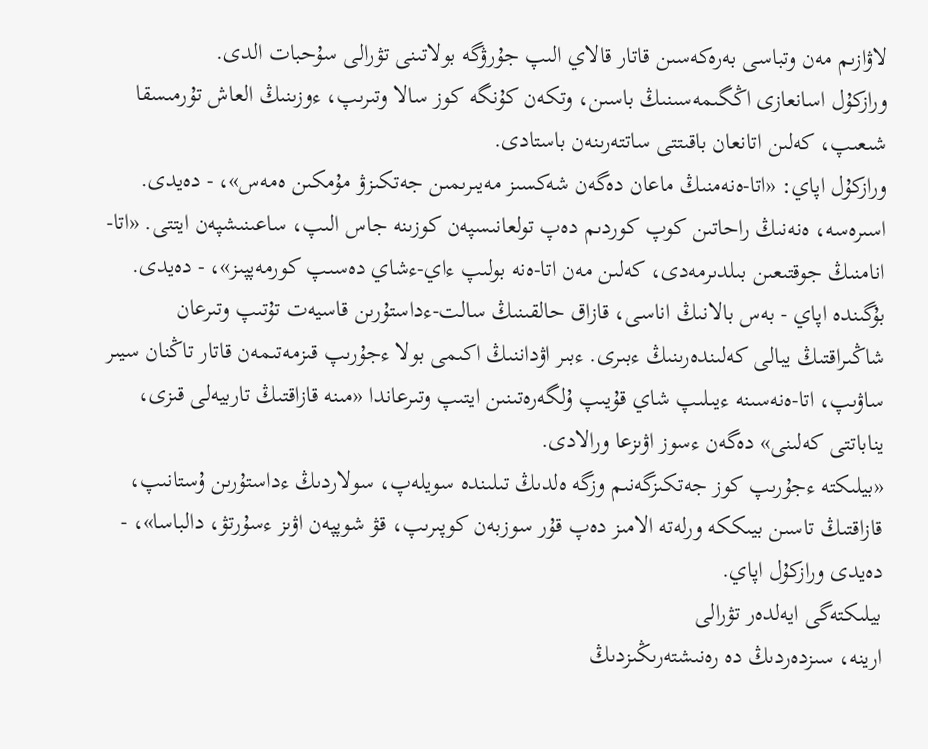لاۋازىم مەن وتباسى بەرەكەسىن قاتار قالاي الىپ جۇرۋگە بولاتىنى تۋرالى سۇحبات الدى.
ورازكۇل اسانعازى اڭگىمەسىنىڭ باسىن، وتكەن كۇنگە كوز سالا وتىرىپ، ءوزىنىڭ العاش تۇرمىسقا شىعىپ، كەلىن اتانعان باقىتتى ساتتەرىنەن باستادى.
ورازكۇل اپاي: «اتا-ەنەمنىڭ ماعان دەگەن شەكسىز مەيىرىمىن جەتكىزۋ مۇمكىن ەمەس»، - دەيدى. اسىرەسە، ەنەنىڭ راحاتىن كوپ كوردىم دەپ تولعانىسپەن كوزىنە جاس الىپ، ساعىنىشپەن ايتتى. «اتا-انامنىڭ جوقتىعىن بىلدىرمەدى، كەلىن مەن اتا-ەنە بولىپ ءاي-ءشاي دەسىپ كورمەپپىز»، - دەيدى.
بۇگىندە اپاي - بەس بالانىڭ اناسى، قازاق حالقىنىڭ سالت-ءداستۇرىن قاسيەت تۇتىپ وتىرعان شاڭىراقتىڭ يبالى كەلىندەرىنىڭ ءبىرى. ءبىر اۋداننىڭ اكىمى بولا ءجۇرىپ قىزمەتىمەن قاتار تاڭنان سيىر ساۋىپ، اتا-ەنەسىنە ءيىلىپ شاي قۇيىپ ۇلگەرەتىنىن ايتىپ وتىرعاندا «مىنە قازاقتىڭ تاربيەلى قىزى، يناباتتى كەلىنى» دەگەن ءسوز اۋىزعا ورالادى.
«بيلىكتە ءجۇرىپ كوز جەتكىزگەنىم وزگە ەلدىڭ تىلىندە سويلەپ، سولاردىڭ ءداستۇرىن ۇستانىپ، قازاقتىڭ تاسىن بيىككە ورلەتە الامىز دەپ قۇر سوزبەن كوپىرىپ، قۋ شوپپەن اۋىز ءسۇرتۋ، دالباسا»، - دەيدى ورازكۇل اپاي.
بيلىكتەگى ايەلدەر تۋرالى
ارينە، سىزدەردىڭ دە رەنىشتەرىڭىزدىڭ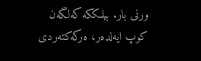ورنى بار. بيلىككە كەلگەن كوپ ايەلدەر، ەركەكتەردى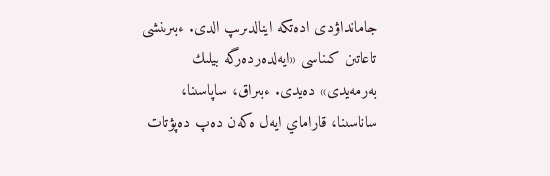جامانداۋدى ادەتكە اينالدىرىپ الدى. ءبىرىنشى تاعاتىن كىناسى «ايەلدەردەرگە بيلىك بەرمەيدى» دەيدى. ءبىراق، ساپاسىنا، ساناسىنا، قاراماي ايەل ەكەن دەپ دەپۋتات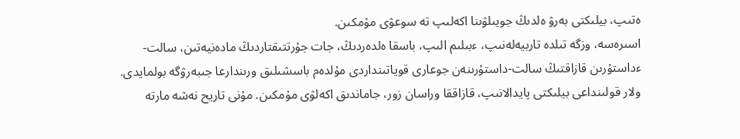ەتىپ، بيلىكتى بەرۋ ەلدىڭ جويىلۋىنا اكەلىپ تە سوعۋى مۇمكىن.
اسىرەسە، وزگە تىلدە تاربيەلەنىپ، ءبىلىم الىپ، باسقا ەلدەردىڭ، جات جۇرتتىقتاردىڭ مادەنيەتىن، سالت-ءداستۇرىن قازاقتىڭ سالت-داستۇرىنەن جوعارى قوياتىنداردى مۇلدەم باسشىلىق ورىندارعا جىبەرۋگە بولمايدى. ولار قولىنداعى بيلىكتى پايدالانىپ، قازاققا وراسان زور، جاماندىق اكەلۋى مۇمكىن. مۇنى تاريح نەشە مارتە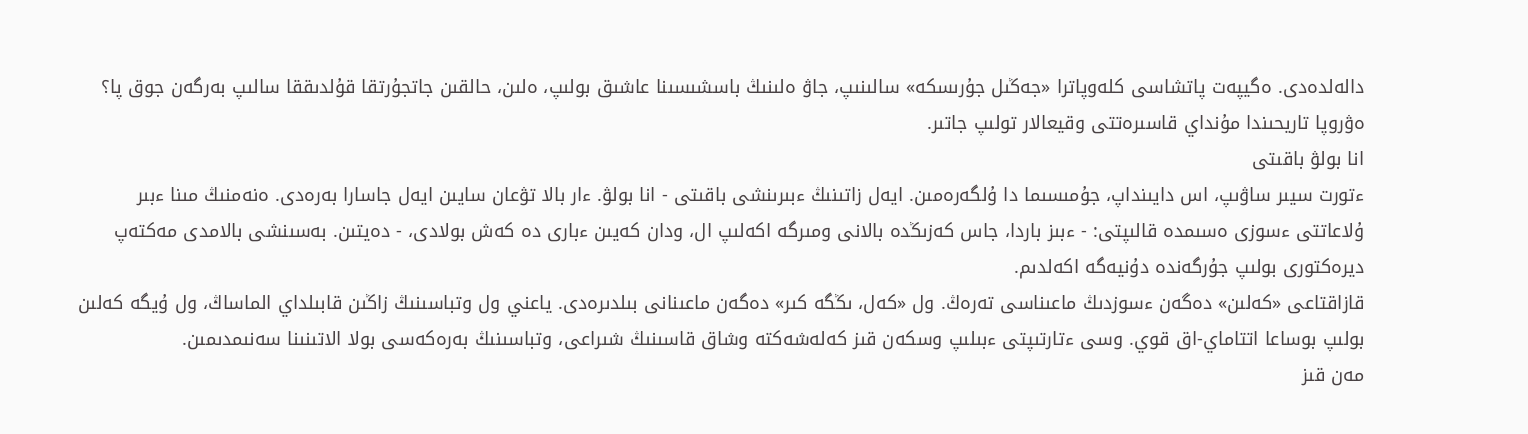دالەلدەدى. ەگيپەت پاتشاسى كلەوپاترا «جەڭىل جۇرىسكە» سالىنىپ، جاۋ ەلىنىڭ باسشىسىنا عاشىق بولىپ، ەلىن، حالقىن جاتجۇرتقا قۇلدىققا سالىپ بەرگەن جوق پا؟ ەۋروپا تاريحىندا مۇنداي قاسىرەتتى وقيعالار تولىپ جاتىر.
انا بولۋ باقىتى
ءتورت سيىر ساۋىپ، اس دايىنداپ، جۇمىسىما دا ۇلگەرەمىن. ايەل زاتىنىڭ ءبىرىنشى باقىتى - انا بولۋ. ءار بالا تۋعان سايىن ايەل جاسارا بەرەدى. ەنەمنىڭ مىنا ءبىر ۇلاعاتتى ءسوزى ەسىمدە قالىپتى: - ءبىز باردا، جاس كەزىڭدە بالانى ومىرگە اكەلىپ ال، ودان كەيىن ءبارى دە كەش بولادى، - دەيتىن. بەسىنشى بالامدى مەكتەپ ديرەكتورى بولىپ جۇرگەندە دۇنيەگە اكەلدىم.
قازاقتاعى «كەلىن» دەگەن ءسوزدىڭ ماعىناسى تەرەڭ. ول «كەل، ىڭگە كىر» دەگەن ماعىنانى بىلدىرەدى. ياعني ول وتباسىنىڭ زاڭىن قابىلداي الماساڭ، ول ۇيگە كەلىن بولىپ بوساعا اتتاماي-اق قوي. وسى ءتارتىپتى ءبىلىپ وسكەن قىز كەلەشەكتە وشاق قاسىنىڭ شىراعى، وتباسىنىڭ بەرەكەسى بولا الاتىنىنا سەنىمدىمىن.
مەن قىز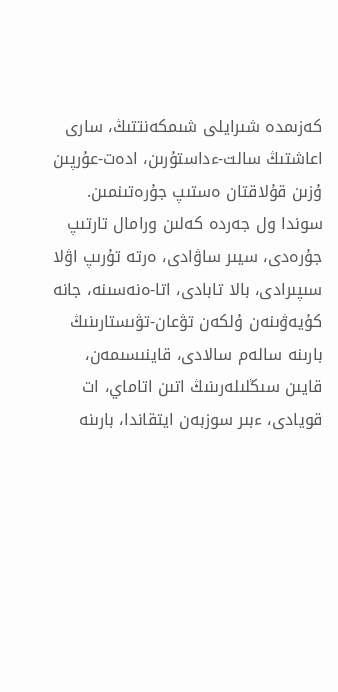كەزىمدە شىرايلى شىمكەنتتىڭ، سارى اعاشتىڭ سالت-ءداستۇرىن، ادەت-عۇرپىن ۇزىن قۇلاقتان ەستىپ جۇرەتىنمىن. سوندا ول جەردە كەلىن ورامال تارتىپ جۇرەدى، سيىر ساۋادى، ەرتە تۇرىپ اۋلا سىپىرادى، بالا تابادى، اتا-ەنەسىنە، جانە كۇيەۋىنەن ۇلكەن تۋعان-تۋىستارىنىڭ بارىنە سالەم سالادى، قاينىسىمەن، قايىن سىڭلىلەرىنىڭ اتىن اتاماي، ات قويادى، ءبىر سوزبەن ايتقاندا، بارىنە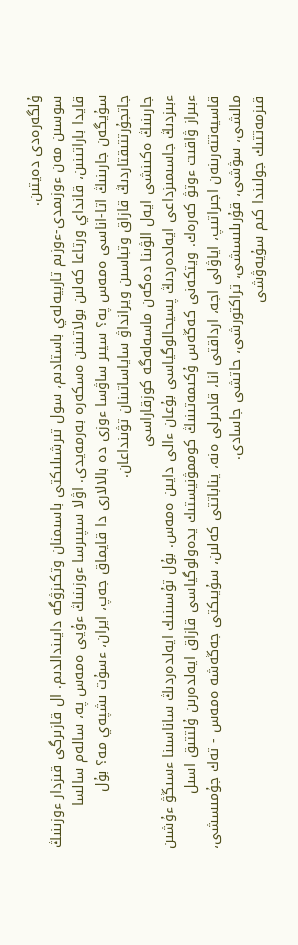ۇلگەرەدى دەيتىن.
سوسىن مەن ءوزىمدى-ءوزىم تاربيەلەي باستادىم، سول تىرشىلىكتى باسىمنان وتكىزۋگە دايىندالدىم. ال قازىرگى قىزدار ءوزىنىڭ قايدا باراتىنىن، قانداي ورتاعا كەلىن بولاتىنىن ەسكەرە بەرمەيدى. اۋلا سىپىرسا ءوزىنىڭ ءۇيى ەمەس پە، سالەم سالسا سۇيگەن جارىنىڭ اتا-اناسى ەمەس پە؟ سيىر ساۋسا ءوزى دە بالالارى دا قايماق جەپ، ايران، ءسۇت ىشپەي مە؟ بۇل جاتجۇرتتىقتاردىڭ قازاق وتباسىن ويرانداۋ ساياساتىنان تۋىنداعان.
جارىنىڭ ەكىنشى ايەل الۋىنا دەگەن ماسەلەگە كوزقاراسى
ءبىزدىڭ جاسىمىزداعى ايەلدەردىڭ پسيحالوگياسى بۇعان ءالى دايىن ەمەس. بۇل تۇسىنىك ايەلدەردىڭ ساناسىنا ءسىڭۋ ءۇشىن ءبىراز ۋاقىت ءوتۋ كەرەك. ويتكەنى كەڭەس ۇكىمەتىنىڭ كوممۋنيستىك يدەولوگياسى قازاق ايەلدەرىن ۇلتتىق اسىل قاسيەتتەرىنەن اجىراتىپ، اياۋلى اجە، ارداقتى انا، قادىرلى ەنە، يناباتتى كەلىن، سۇيىكتى جەڭەشە ەمەس - تەك جۇمىسشى، مالشى، سۋشى، قۇرىلىسشى، تراكتورشى، حاتشى جاسادى.
قىزمەتتىك جولىندا كىم سۇيەۋشى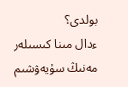بولدى؟
ءدال مىنا كىسىلەر مەنىڭ سۇيەۋشىم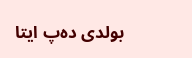بولدى دەپ ايتا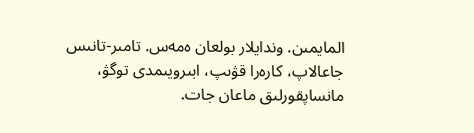المايمىن. وندايلار بولعان ەمەس. تامىر-تانىس جاعالاپ، كارەرا قۋىپ، ابىرويىمدى توگۋ، مانساپقورلىق ماعان جات.